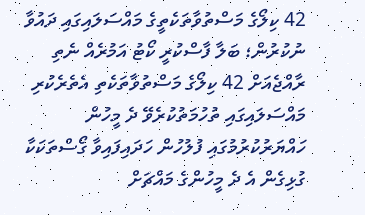42 ކިލޯގެ މަސްތުވާތަކެތީގެ މައްސަލައިގައި ދައުވާ ނުކުރުން؛ ބަލާ ފާސްކުރީ ކޯޓު އަމުރެއް ނެތި
ރާއްޖެއަށް 42 ކިލޯގެ މަސްތުވާތަކެތި އެތެރެކުރި މައްސަލައިގައި ތުހުމަތުކުރެވޭ ދެ މީހުން ހައްޔަރުކުރުމުގައި ފުލުހުން ހަދައިފައިވާ ގޯސްތަކަކާ ގުޅިގެން އެ ދެ މީހުންގެ މައްޗަށް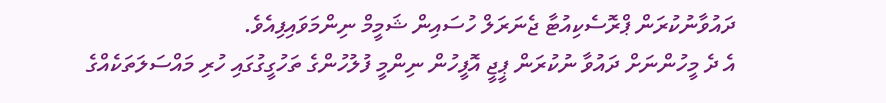ދައުވާނުކުރަން ޕްރޮސެކިއުޓާ ޖެނަރަލް ހުސައިން ޝަމީމް ނިންމަވައިފިއެވެ.
އެ ދެ މީހުންނަށް ދައުވާ ނުކުރަން ޕީޖީ އޮފީހުން ނިންމީ ފުލުހުންގެ ތަހުގީގުގައި ހުރި މައްސަލަތަކެއްގެ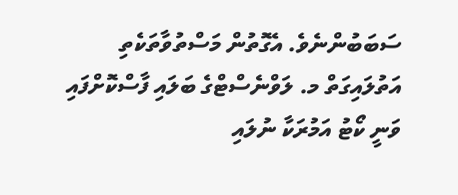ސަބަބުންނެވެ. އެގޮތުން މަސްތުވާތަކެތި އަތުލައިގަތް މ. ލަވްނެސްޓްގެ ބަލައި ފާސްކޮށްފައި ވަނީ ކޯޓު އަމުރަކާ ނުލައި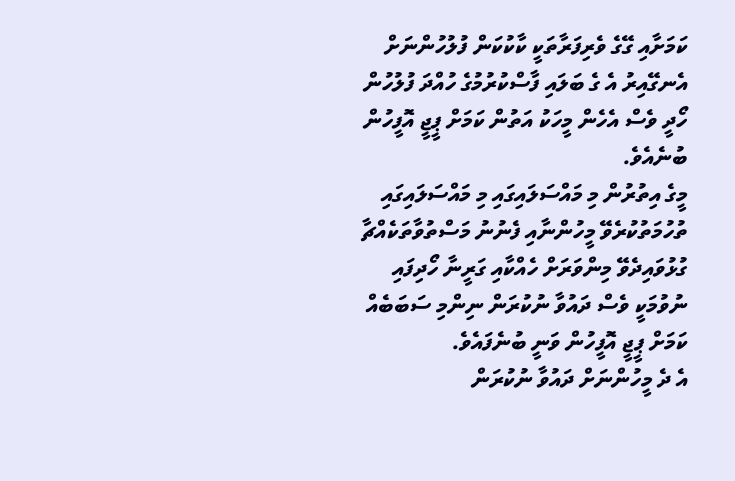ކަމަށާއި ގޭގެ ވެރިފަރާތަކީ ކާކުކަން ފުލުހުންނަށް އެނގޭއިރު އެ ގެ ބަލައި ފާސްކުރުމުގެ ހުއްދަ ފުލުހުން ހޯދީ ވެސް އެހެން މީހަކު އަތުން ކަމަށް ޕީޖީ އޮފީހުން ބުނެއެވެ.
މީގެ އިތުރުން މި މައްސަލައިގައި މި މައްސަލައިގައި ތުހުމަތުކުރެވޭ މީހުންނާއި ފެނުނު މަސްތުވާތަކެއްޗާ ގުޅުވައިދެވޭ މިންވަރަށް ހެއްކާއި ގަރީނާ ހޯދިފައި ނުވުމަކީ ވެސް ދައުވާ ނުކުރަން ނިންމި ސަބަބެއް ކަމަށް ޕީޖީ އޮފީހުން ވަނީ ބުނެފައެވެ.
އެ ދެ މީހުންނަށް ދައުވާ ނުކުރަން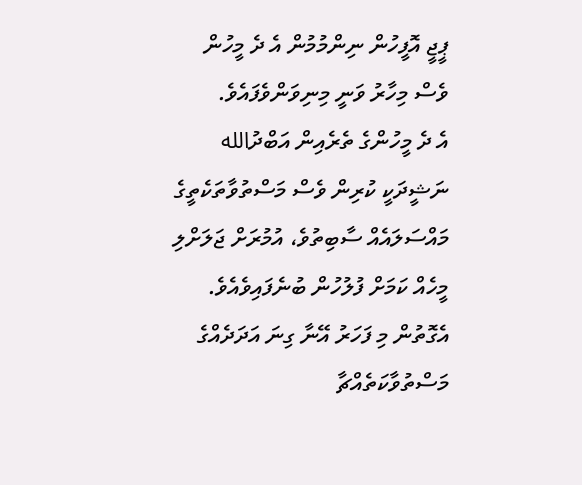ޕީޖީ އޮފީހުން ނިންމުމުން އެ ދެ މީހުން ވެސް މިހާރު ވަނީ މިނިވަންވެފައެވެ.
އެ ދެ މީހުންގެ ތެރެއިން އަބްދުالله ނަޝީދަކީ ކުރިން ވެސް މަސްތުވާތަކެތީގެ މައްސަލައެއް ސާބިތުވެ، އުމުރަށް ޖަލަށްލި މީހެއް ކަމަށް ފުލުހުން ބުނެފައިވެއެވެ. އެގޮތުން މި ފަހަރު އޭނާ ގިނަ އަދަދެއްގެ މަސްތުވާކަތެއްޗާ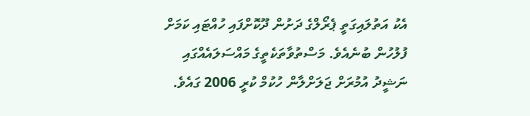އެކު އަތުލައިގަތީ ޕެރޯލްގެ ދަށުން ދޫކޮށްފައި ހުއްޓައި ކަމަށް ފުލުހުން ބުނެއެވެ. މަސްތުވާތަކެތީގެ މައްސަލައެއްގައި ނަޝީދު އުމުރަށް ޖަލަށްލާން ހުކުމް ކުރީ 2006 ގައެވެ.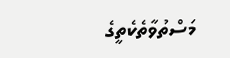މަސްތުވާތެކެތީގެ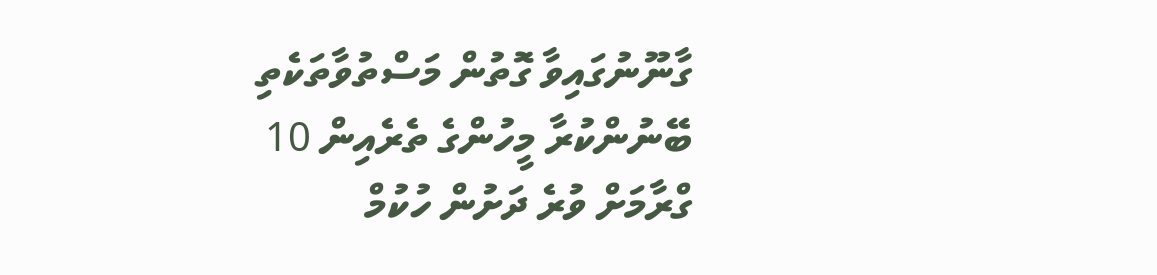ގާނޫނުގައިވާ ގޮތުން މަސްތުވާތަކެތި ބޭނުންކުރާ މީހުންގެ ތެރެއިން 10 ގްރާމަށް ވުރެ ދަށުން ހުކުމް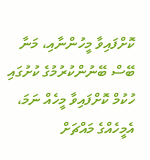ކޮށްފައިވާ މީހުންނާއި، މަނާ ބޭސް ބޭނުންކުރުމުގެ ކުށުގައި ހުކުމް ކޮށްފައިވާ މީހެއް ނަމަ، އެމީހެއްގެ މައްޗަށް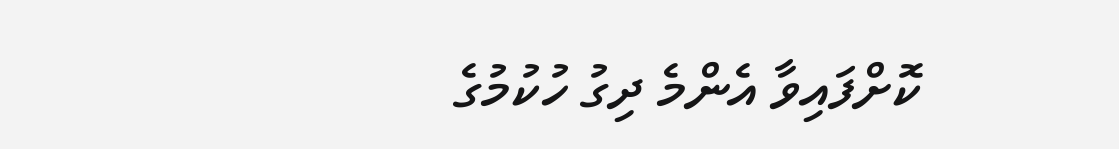ކޮށްފައިވާ އެންމެ ދިގު ހުކުމުގެ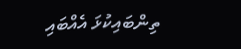ތިންބައިކުޅަ އެއްބައި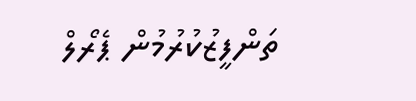ތަންފީޒުކުރުމުން ޕެރޯލް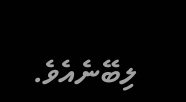ލިބޭނެއެވެ.